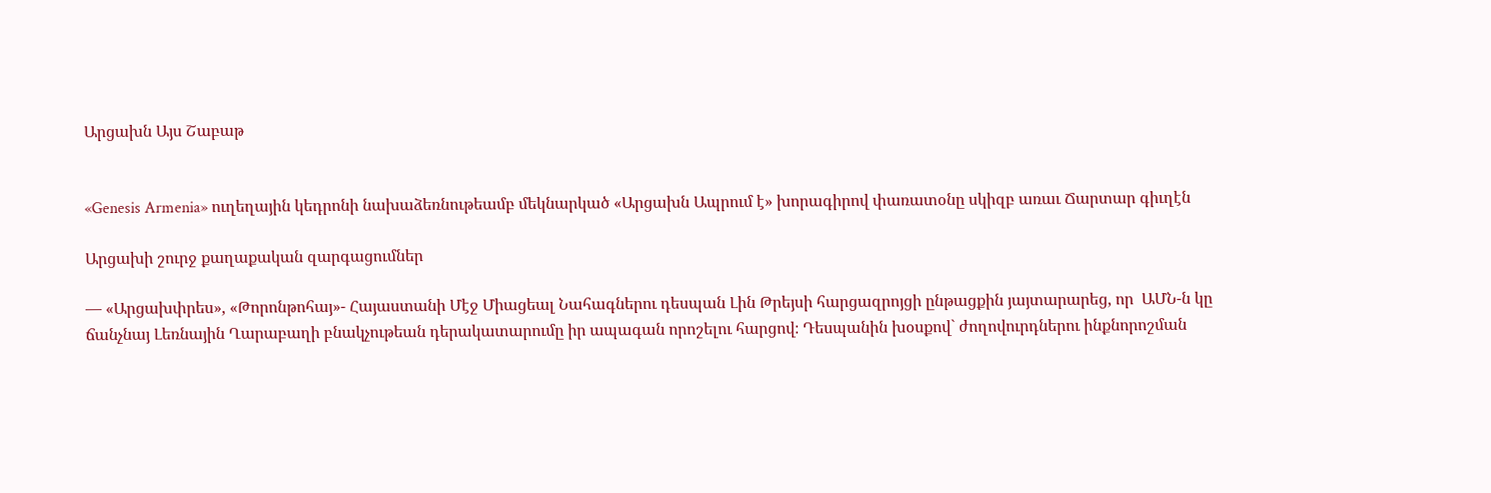Արցախն Այս Շաբաթ


«Genesis Armenia» ուղեղային կեդրոնի նախաձեռնութեամբ մեկնարկած «Արցախն Ապրում է» խորագիրով փառատօնը սկիզբ առաւ Ճարտար գիւղէն

Արցախի շուրջ քաղաքական զարգացումներ

— «Արցախփրես», «Թորոնթոհայ»- Հայաստանի Մէջ Միացեալ Նահագներու դեսպան Լին Թրեյսի հարցազրոյցի ընթացքին յայտարարեց, որ  ԱՄՆ-ն կը ճանչնայ Լեռնային Ղարաբաղի բնակչութեան դերակատարումը իր ապագան որոշելու հարցով։ Դեսպանին խօսքով` ժողովուրդներու ինքնորոշման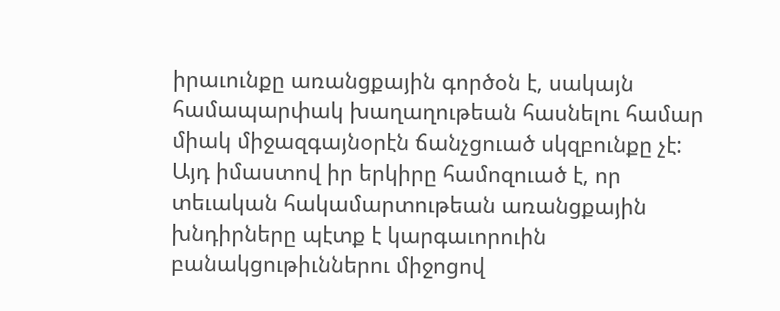իրաւունքը առանցքային գործօն է, սակայն համապարփակ խաղաղութեան հասնելու համար միակ միջազգայնօրէն ճանչցուած սկզբունքը չէ: Այդ իմաստով իր երկիրը համոզուած է, որ տեւական հակամարտութեան առանցքային խնդիրները պէտք է կարգաւորուին բանակցութիւններու միջոցով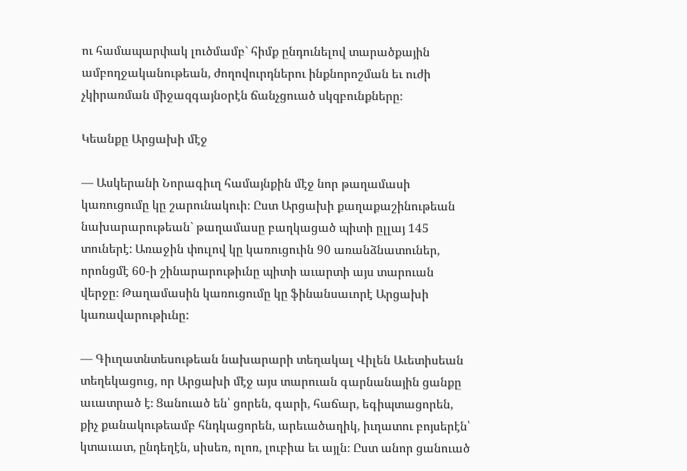ու համապարփակ լուծմամբ` հիմք ընդունելով տարածքային ամբողջականութեան, ժողովուրդներու ինքնորոշման եւ ուժի չկիրառման միջազգայնօրէն ճանչցուած սկզբունքները։

Կեանքը Արցախի մէջ

— Ասկերանի Նորագիւղ համայնքին մէջ նոր թաղամասի կառուցումը կը շարունակուի։ Ըստ Արցախի քաղաքաշինութեան նախարարութեան` թաղամասը բաղկացած պիտի ըլլայ 145 տուներէ: Առաջին փուլով կը կառուցուին 90 առանձնատուներ, որոնցմէ 60-ի շինարարութիւնը պիտի աւարտի այս տարուան վերջը։ Թաղամասին կառուցումը կը ֆինանսաւորէ Արցախի կառավարութիւնը:

— Գիւղատնտեսութեան նախարարի տեղակալ Վիլեն Աւետիսեան տեղեկացուց, որ Արցախի մէջ այս տարուան գարնանային ցանքը աւատրած է։ Ցանուած են՝ ցորեն, գարի, հաճար, եգիպտացորեն, քիչ քանակութեամբ հնդկացորեն, արեւածաղիկ, իւղատու բոյսերէն՝ կտաւատ, ընդեղէն, սիսեռ, ոլոռ, լուբիա եւ այլն։ Ըստ անոր ցանուած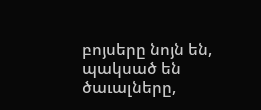բոյսերը նոյն են, պակսած են ծաւալները,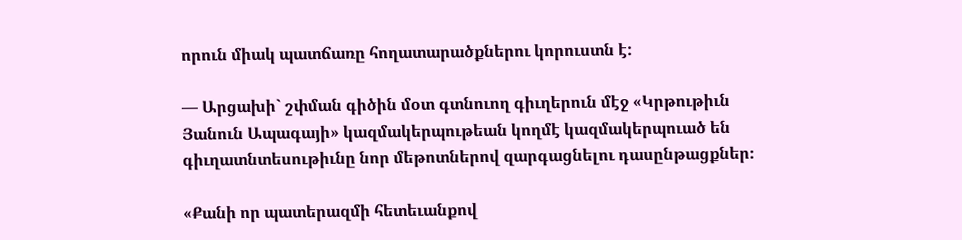որուն միակ պատճառը հողատարածքներու կորուստն է:

— Արցախի` շփման գիծին մօտ գտնուող գիւղերուն մէջ «Կրթութիւն Յանուն Ապագայի» կազմակերպութեան կողմէ կազմակերպուած են գիւղատնտեսութիւնը նոր մեթոտներով զարգացնելու դասընթացքներ։

«Քանի որ պատերազմի հետեւանքով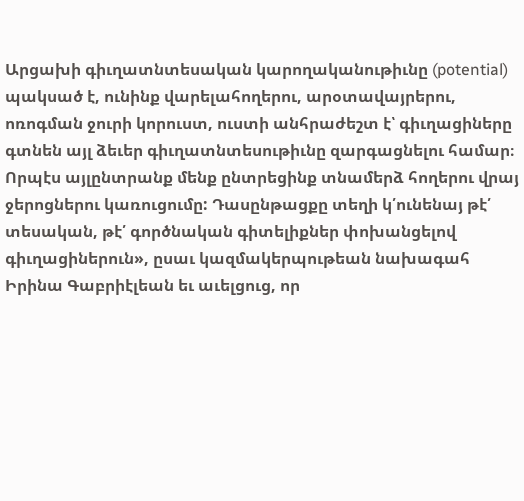Արցախի գիւղատնտեսական կարողականութիւնը (potential) պակսած է, ունինք վարելահողերու, արօտավայրերու, ոռոգման ջուրի կորուստ, ուստի անհրաժեշտ է՝ գիւղացիները գտնեն այլ ձեւեր գիւղատնտեսութիւնը զարգացնելու համար։ Որպէս այլընտրանք մենք ընտրեցինք տնամերձ հողերու վրայ ջերոցներու կառուցումը: Դասընթացքը տեղի կ՛ունենայ թէ՛ տեսական, թէ՛ գործնական գիտելիքներ փոխանցելով գիւղացիներուն», ըսաւ կազմակերպութեան նախագահ Իրինա Գաբրիէլեան եւ աւելցուց, որ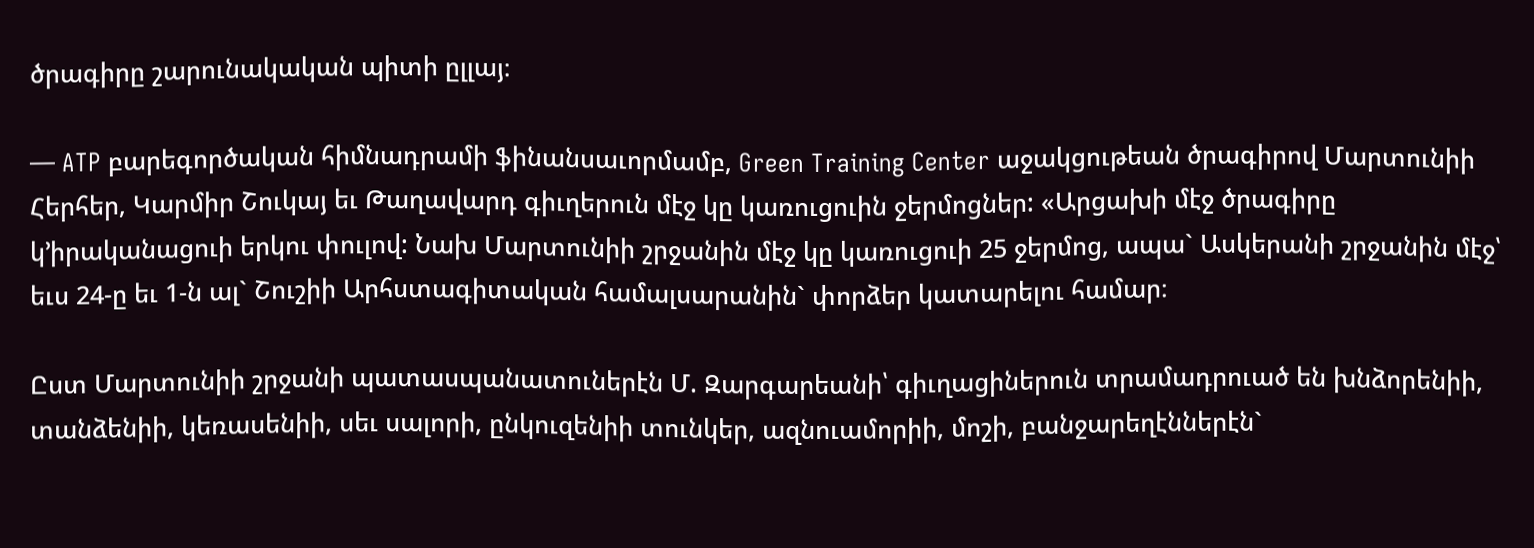ծրագիրը շարունակական պիտի ըլլայ։

— ATP բարեգործական հիմնադրամի ֆինանսաւորմամբ, Green Training Center աջակցութեան ծրագիրով Մարտունիի Հերհեր, Կարմիր Շուկայ եւ Թաղավարդ գիւղերուն մէջ կը կառուցուին ջերմոցներ: «Արցախի մէջ ծրագիրը կ’իրականացուի երկու փուլով: Նախ Մարտունիի շրջանին մէջ կը կառուցուի 25 ջերմոց, ապա` Ասկերանի շրջանին մէջ՝ եւս 24-ը եւ 1-ն ալ` Շուշիի Արհստագիտական համալսարանին` փորձեր կատարելու համար։

Ըստ Մարտունիի շրջանի պատասպանատուներէն Մ. Զարգարեանի՝ գիւղացիներուն տրամադրուած են խնձորենիի, տանձենիի, կեռասենիի, սեւ սալորի, ընկուզենիի տունկեր, ազնուամորիի, մոշի, բանջարեղէններէն`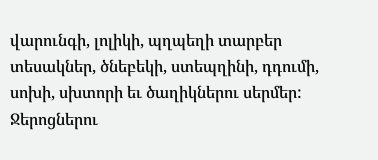վարունգի, լոլիկի, պղպեղի տարբեր տեսակներ, ծնեբեկի, ստեպղինի, դդումի, սոխի, սխտորի եւ ծաղիկներու սերմեր: Ջերոցներու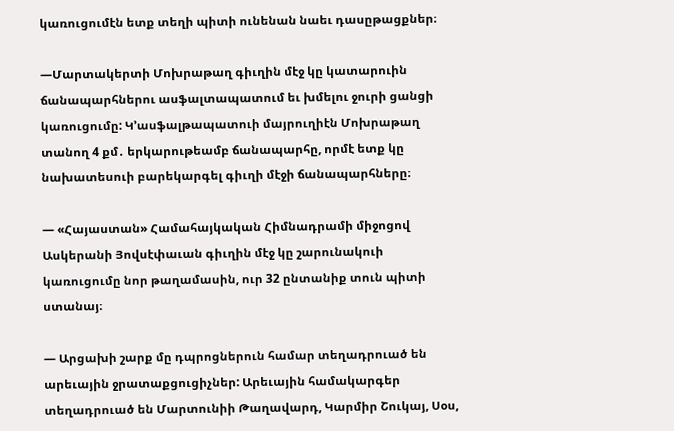կառուցումէն ետք տեղի պիտի ունենան նաեւ դասըթացքներ։

—Մարտակերտի Մոխրաթաղ գիւղին մէջ կը կատարուին ճանապարհներու ասֆալտապատում եւ խմելու ջուրի ցանցի կառուցումը: Կ’ասֆալթապատուի մայրուղիէն Մոխրաթաղ տանող 4 քմ․ երկարութեամբ ճանապարհը, որմէ ետք կը նախատեսուի բարեկարգել գիւղի մէջի ճանապարհները։

— «Հայաստան» Համահայկական Հիմնադրամի միջոցով Ասկերանի Յովսէփաւան գիւղին մէջ կը շարունակուի կառուցումը նոր թաղամասին, ուր 32 ընտանիք տուն պիտի ստանայ։

— Արցախի շարք մը դպրոցներուն համար տեղադրուած են արեւային ջրատաքցուցիչներ: Արեւային համակարգեր տեղադրուած են Մարտունիի Թաղավարդ, Կարմիր Շուկայ, Սօս,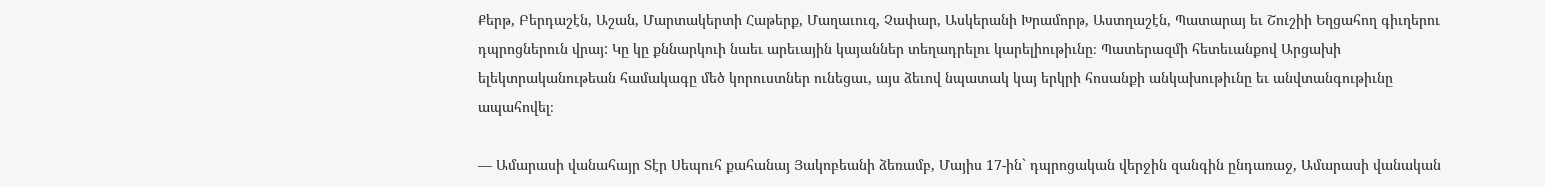Քերթ, Բերդաշէն, Աշան, Մարտակերտի Հաթերք, Մաղաւուզ, Չափար, Ասկերանի Խրամորթ, Աստղաշէն, Պատարայ եւ Շուշիի Եղցահող գիւղերու դպրոցներուն վրայ: Կը կը քննարկուի նաեւ արեւային կայաններ տեղադրելու կարելիութիւնը։ Պատերազմի հետեւանքով Արցախի ելեկտրականութեան համակագը մեծ կորուստներ ունեցաւ, այս ձեւով նպատակ կայ երկրի հոսանքի անկախութիւնը եւ անվտանգութիւնը ապահովել։

— Ամարասի վանահայր Տէր Սեպուհ քահանայ Յակոբեանի ձեռամբ, Մայիս 17-ին` դպրոցական վերջին զանգին ընդառաջ, Ամարասի վանական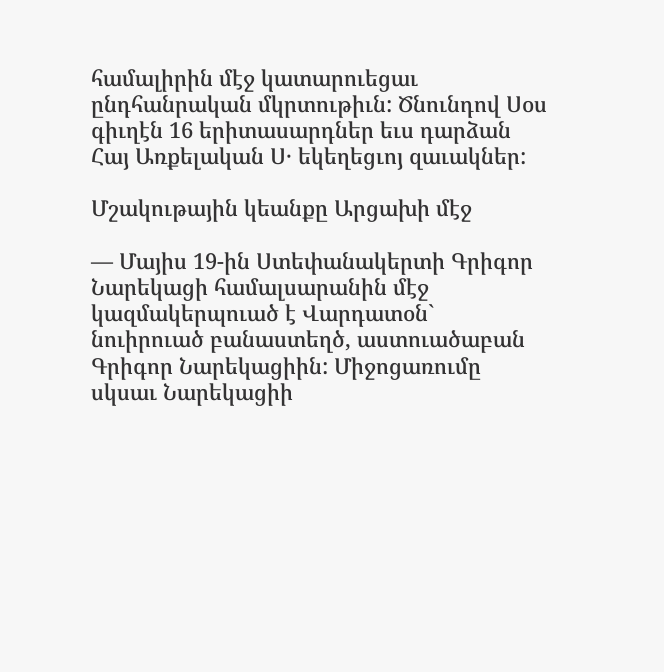համալիրին մէջ կատարուեցաւ ընդհանրական մկրտութիւն: Ծնունդով Սօս գիւղէն 16 երիտասարդներ եւս դարձան Հայ Առքելական Ս․ եկեղեցւոյ զաւակներ:

Մշակութային կեանքը Արցախի մէջ

— Մայիս 19-ին Ստեփանակերտի Գրիգոր Նարեկացի համալսարանին մէջ կազմակերպուած է Վարդատօն` նուիրուած բանաստեղծ, աստուածաբան Գրիգոր Նարեկացիին: Միջոցառումը սկսաւ Նարեկացիի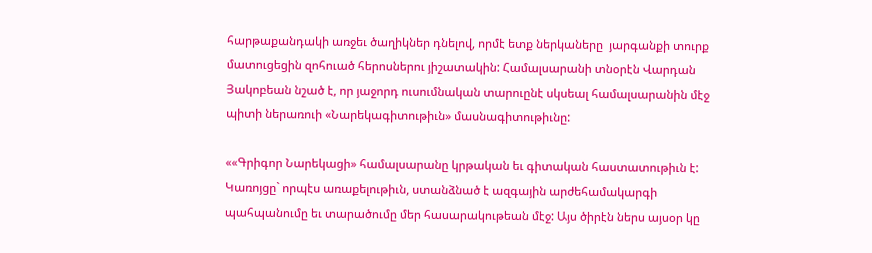հարթաքանդակի առջեւ ծաղիկներ դնելով, որմէ ետք ներկաները  յարգանքի տուրք մատուցեցին զոհուած հերոսներու յիշատակին: Համալսարանի տնօրէն Վարդան Յակոբեան նշած է, որ յաջորդ ուսումնական տարուընէ սկսեալ համալսարանին մէջ պիտի ներառուի «Նարեկագիտութիւն» մասնագիտութիւնը:

««Գրիգոր Նարեկացի» համալսարանը կրթական եւ գիտական հաստատութիւն է: Կառոյցը` որպէս առաքելութիւն, ստանձնած է ազգային արժեհամակարգի պահպանումը եւ տարածումը մեր հասարակութեան մէջ: Այս ծիրէն ներս այսօր կը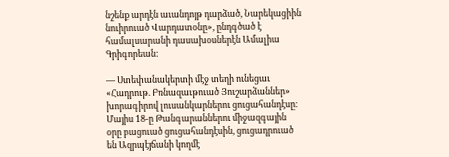նշենք արդէն աւանդոյթ դարձած, Նարեկացիին նուիրուած Վարդատօնը», ընդգծած է համալսարանի դասախօսներէն Ամալիա Գրիգորեան:

— Ստեփանակերտի մէջ տեղի ունեցաւ «Հադրութ. Բռնազաւթուած Յուշարձաններ» խորագիրով լուսանկարներու ցուցահանդէսը։ Մայիս 18-ը Թանգարաններու միջազգային օրը բացուած ցուցահանդէսին, ցուցադրուած են Ազրպէյճանի կողմէ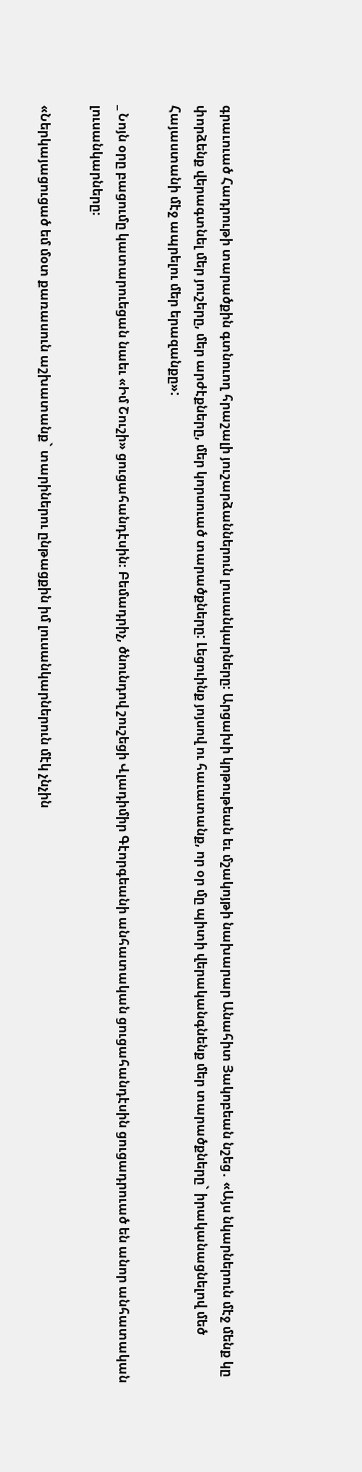գրաւուած Հադրութի տարածքին գտնուող հրաշալի յուշարձաններուն լուսանկարները։ Արցախի կրթութեան եւ մշակոյթի նախարար Անահիտ Յակոբեան նշեց․ «Այս նկարներուն մէջ մենք կը փորձենք վերագտնել մեր յուշերը, մեր արժէքները, մեր կորսուած տարածքները: Լեցուինք յոյսով ու հաւատանք, որ օր մը պիտի վերականգնենք մեր տարածքները` իրականացնելով մեծ Հայաստանի մէջ ապրելու մեր երազանքը»:

_ Նոյն օրը բացումը կատարուեցան նաեւ «Իմ Շուշի» ցուցահանդէսին։ Բեմադրիչ, ծնունդով շուշեցի Վլադիմիր Գէորգեանի անհատական ցուցահանդէսին ցուցադրուած են անոր անհատական լուսանկարները։

«Ներկայացուցած եմ մօտ քառասուն աշխատանք` տարիներու ընթացքին իմ լուսանկարներուն մէկ չնչին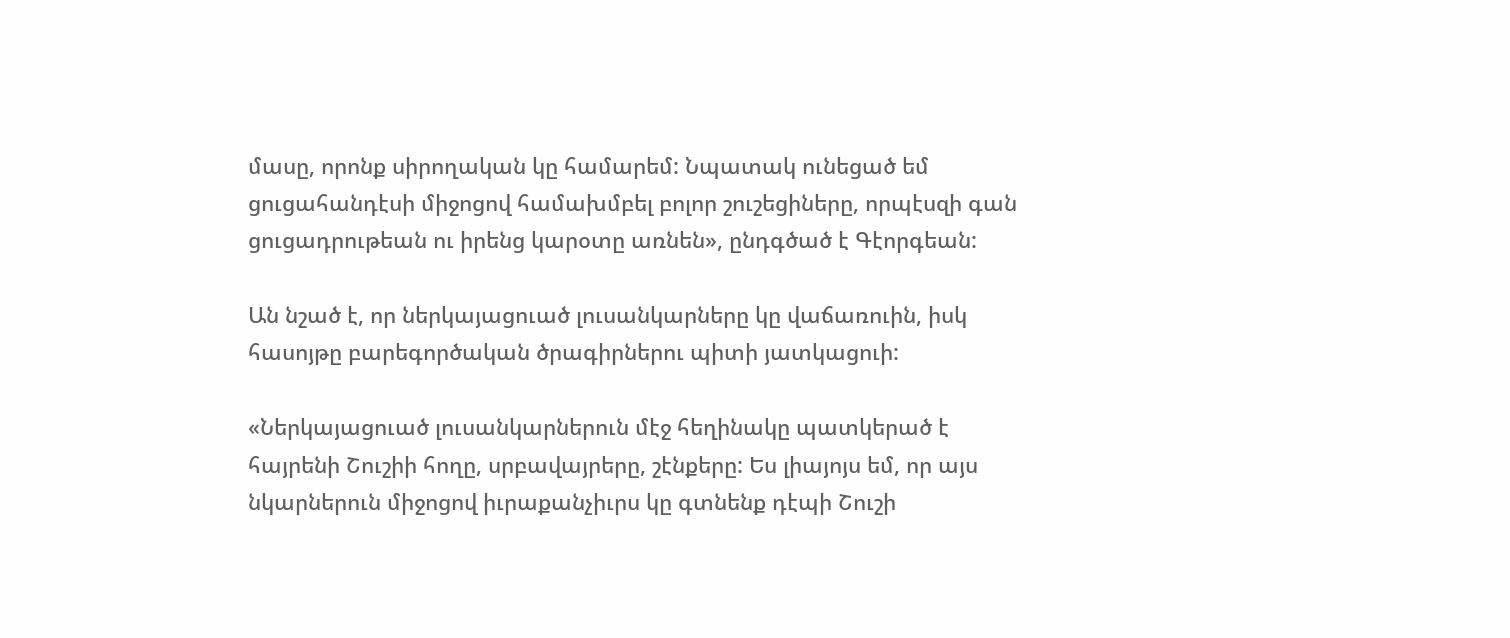մասը, որոնք սիրողական կը համարեմ: Նպատակ ունեցած եմ ցուցահանդէսի միջոցով համախմբել բոլոր շուշեցիները, որպէսզի գան ցուցադրութեան ու իրենց կարօտը առնեն», ընդգծած է Գէորգեան:

Ան նշած է, որ ներկայացուած լուսանկարները կը վաճառուին, իսկ հասոյթը բարեգործական ծրագիրներու պիտի յատկացուի:

«Ներկայացուած լուսանկարներուն մէջ հեղինակը պատկերած է հայրենի Շուշիի հողը, սրբավայրերը, շէնքերը: Ես լիայոյս եմ, որ այս նկարներուն միջոցով իւրաքանչիւրս կը գտնենք դէպի Շուշի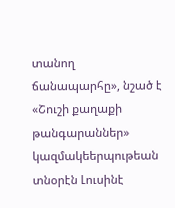տանող ճանապարհը», նշած է «Շուշի քաղաքի թանգարաններ» կազմակեերպութեան տնօրէն Լուսինէ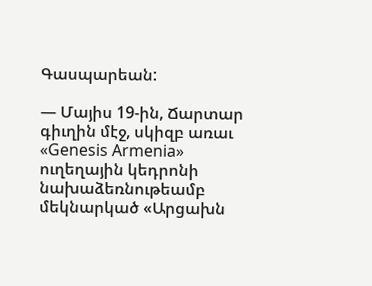Գասպարեան:

— Մայիս 19-ին, Ճարտար գիւղին մէջ, սկիզբ առաւ «Genesis Armenia» ուղեղային կեդրոնի նախաձեռնութեամբ մեկնարկած «Արցախն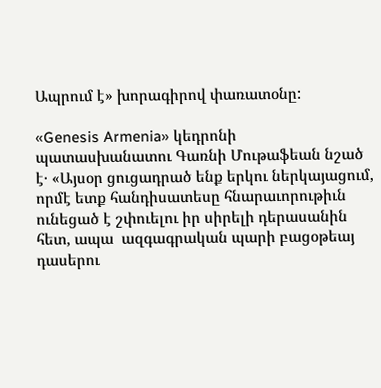Ապրում է» խորագիրով փառատօնը:

«Genesis Armenia» կեդրոնի պատասխանատու Գառնի Մութաֆեան նշած է․ «Այսօր ցուցադրած ենք երկու ներկայացում, որմէ ետք հանդիսատեսը հնարաւորութիւն ունեցած է շփուելու իր սիրելի դերասանին հետ, ապա  ազգագրական պարի բացօթեայ դասերու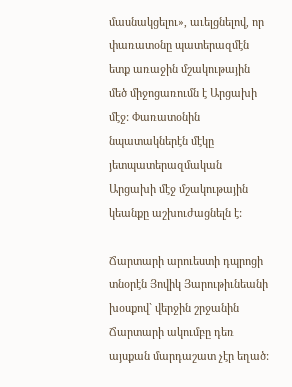մասնակցելու», աւելցնելով, որ փառատօնը պատերազմէն ետք առաջին մշակութային մեծ միջոցառումն է Արցախի մէջ: Փառատօնին նպատակներէն մէկը յետպատերազմական Արցախի մէջ մշակութային կեանքը աշխուժացնելն է:

Ճարտարի արուեստի դպրոցի տնօրէն Յովիկ Յարութիւնեանի խօսքով` վերջին շրջանին Ճարտարի ակումբը դեռ այսքան մարդաշատ չէր եղած: